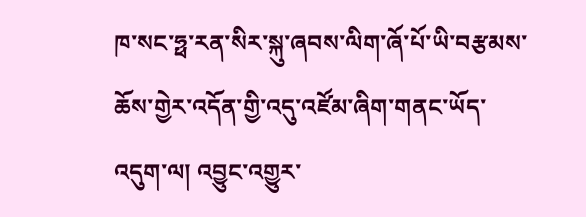ཁ་སང་ཧྥ་རན་སིར་སྐུ་ཞབས་ལིག་ཞོ་པོ་ཡི་བརྩམས་ཆོས་གྱེར་འདོན་གྱི་འདུ་འཛོམ་ཞིག་གནང་ཡོད་འདུག་ལ། འབྱུང་འགྱུར་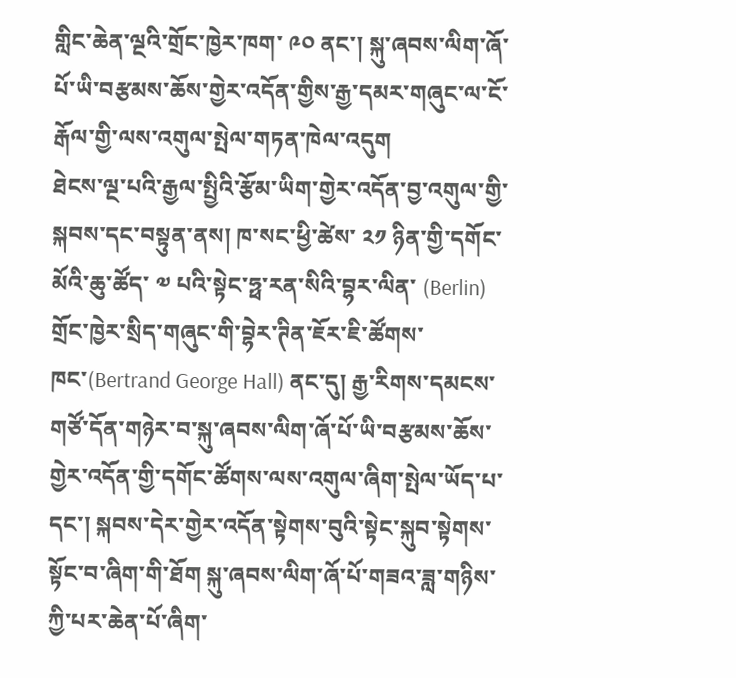གླིང་ཆེན་ལྔའི་གྲོང་ཁྱེར་ཁག་ ༩༠ ནང་། སྐུ་ཞབས་ལིག་ཞོ་པོ་ཡི་བརྩམས་ཆོས་གྱེར་འདོན་གྱིས་རྒྱ་དམར་གཞུང་ལ་ངོ་རྒོལ་གྱི་ལས་འགུལ་སྤེལ་གཏན་ཁེལ་འདུག
ཐེངས་ལྔ་པའི་རྒྱལ་སྤྱིའི་རྩོམ་ཡིག་གྱེར་འདོན་བྱ་འགུལ་གྱི་སྐབས་དང་བསྟུན་ནས། ཁ་སང་ཕྱི་ཚེས་ ༢༡ ཉིན་གྱི་དགོང་མོའི་ཆུ་ཚོད་ ༧ པའི་སྟེང་ཧྥ་རན་སིའི་བྷར་ལིན་ (Berlin) གྲོང་ཁྱེར་སྲིད་གཞུང་གི་བྷེར་ཊིན་ཇོར་ཇི་ཚོགས་ཁང་(Bertrand George Hall) ནང་དུ། རྒྱ་རིགས་དམངས་གཙོ་དོན་གཉེར་བ་སྐུ་ཞབས་ལིག་ཞོ་པོ་ཡི་བརྩམས་ཆོས་གྱེར་འདོན་གྱི་དགོང་ཚོགས་ལས་འགུལ་ཞིག་སྤེལ་ཡོད་པ་དང་། སྐབས་དེར་གྱེར་འདོན་སྟེགས་བུའི་སྟེང་སྐུབ་སྟེགས་སྟོང་བ་ཞིག་གི་ཐོག སྐུ་ཞབས་ལིག་ཞོ་པོ་གཟའ་ཟླ་གཉིས་ཀྱི་པར་ཆེན་པོ་ཞིག་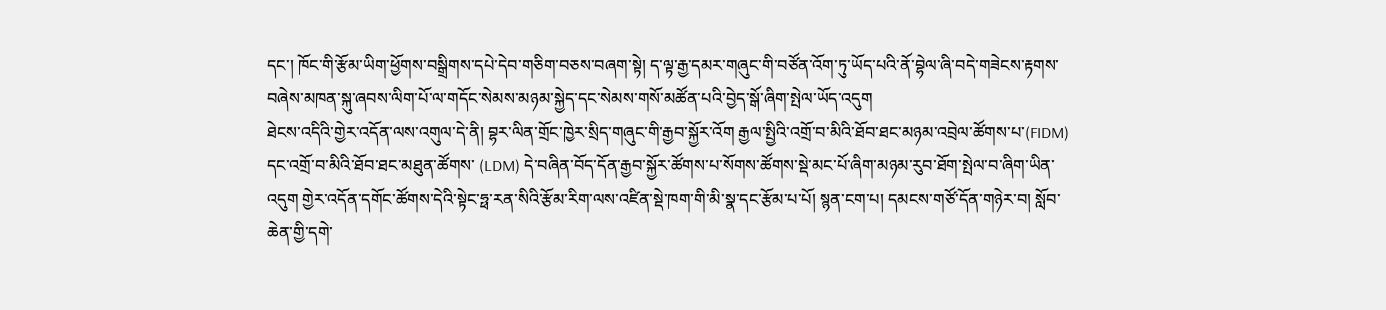དང་། ཁོང་གི་རྩོམ་ཡིག་ཕྱོགས་བསྒྲིགས་དཔེ་དེབ་གཅིག་བཅས་བཞག་སྟེ། ད་ལྟ་རྒྱ་དམར་གཞུང་གི་བཙོན་འོག་ཏུ་ཡོད་པའི་ནོ་བྷེལ་ཞི་བདེ་གཟེངས་རྟགས་བཞེས་མཁན་སྐུ་ཞབས་ལིག་པོ་ལ་གདོང་སེམས་མཉམ་སྐྱེད་དང་སེམས་གསོ་མཚོན་པའི་བྱེད་སྒོ་ཞིག་སྤེལ་ཡོད་འདུག
ཐེངས་འདིའི་གྱེར་འདོན་ལས་འགུལ་དེ་ནི། བྷར་ལིན་གྲོང་ཁྱེར་སྲིད་གཞུང་གི་རྒྱབ་སྐྱོར་འོག རྒྱལ་སྤྱིའི་འགྲོ་བ་མིའི་ཐོབ་ཐང་མཉམ་འབྲེལ་ཚོགས་པ་(FIDM) དང་འགྲོ་བ་མིའི་ཐོབ་ཐང་མཐུན་ཚོགས་ (LDM) དེ་བཞིན་བོད་དོན་རྒྱབ་སྐྱོར་ཚོགས་པ་སོགས་ཚོགས་སྡེ་མང་པོ་ཞིག་མཉམ་རུབ་ཐོག་སྤེལ་བ་ཞིག་ཡིན་འདུག གྱེར་འདོན་དགོང་ཚོགས་དེའི་སྟེང་ཧྥ་རན་སིའི་རྩོམ་རིག་ལས་འཛིན་སྡེ་ཁག་གི་མི་སྣ་དང་རྩོམ་པ་པོ། སྙན་ངག་པ། དམངས་གཙོ་དོན་གཉེར་བ། སློབ་ཆེན་གྱི་དགེ་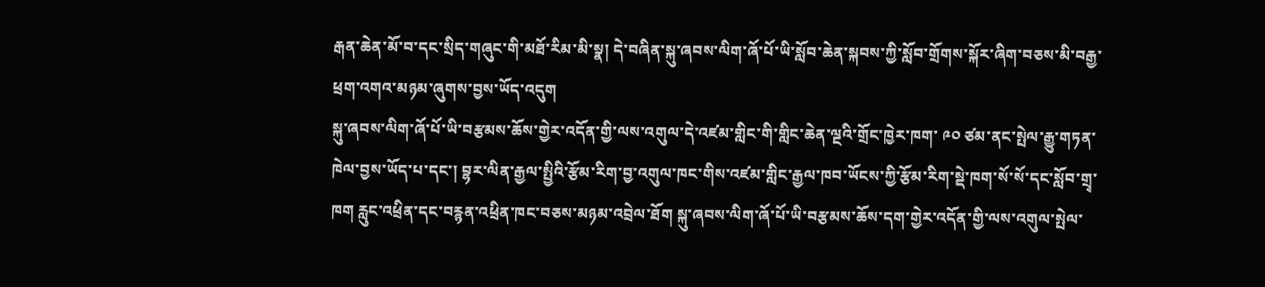རྒན་ཆེན་མོ་བ་དང་སྲིད་གཞུང་གི་མཐོ་རིམ་མི་སྣ། དེ་བཞིན་སྐུ་ཞབས་ལིག་ཞོ་པོ་ཡི་སློབ་ཆེན་སྐབས་ཀྱི་སློབ་གྲོགས་སྐོར་ཞིག་བཅས་མི་བརྒྱ་ཕྲག་འགའ་མཉམ་ཞུགས་བྱས་ཡོད་འདུག
སྐུ་ཞབས་ལིག་ཞོ་པོ་ཡི་བརྩམས་ཆོས་གྱེར་འདོན་གྱི་ལས་འགུལ་དེ་འཛམ་གླིང་གི་གླིང་ཆེན་ལྔའི་གྲོང་ཁྱེར་ཁག་ ༩༠ ཙམ་ནང་སྤེལ་རྒྱུ་གཏན་ཁེལ་བྱས་ཡོད་པ་དང་། བྷར་ལིན་རྒྱལ་སྤྱིའི་རྩོམ་རིག་བྱ་འགུལ་ཁང་གིས་འཛམ་གླིང་རྒྱལ་ཁབ་ཡོངས་ཀྱི་རྩོམ་རིག་སྡེ་ཁག་སོ་སོ་དང་སློབ་གྲྭ་ཁག རླུང་འཕྲིན་དང་བརྙན་འཕྲིན་ཁང་བཅས་མཉམ་འབྲེལ་ཐོག སྐུ་ཞབས་ལིག་ཞོ་པོ་ཡི་བརྩམས་ཆོས་དག་གྱེར་འདོན་གྱི་ལས་འགུལ་སྤེལ་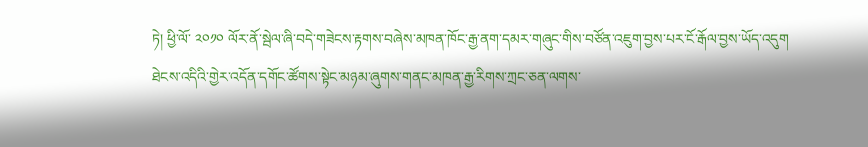ཏེ། ཕྱི་ལོ་ ༢༠༡༠ ལོར་ནོ་སྦེལ་ཞི་བདེ་གཟེངས་རྟགས་བཞེས་མཁན་ཁོང་རྒྱ་ནག་དམར་གཞུང་གིས་བཙོན་འཇུག་བྱས་པར་ངོ་རྒོལ་བྱས་ཡོད་འདུག
ཐེངས་འདིའི་གྱེར་འདོན་དགོང་ཚོགས་སྟེང་མཉམ་ཞུགས་གནང་མཁན་རྒྱ་རིགས་ཀྲང་ཅན་ལགས་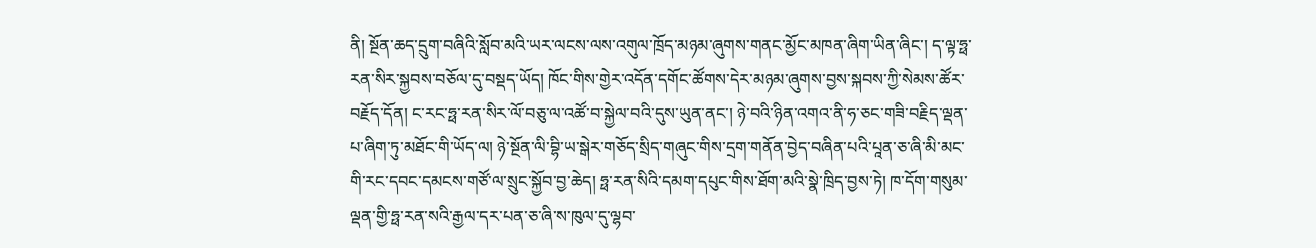ནི། སྔོན་ཆད་དྲུག་བཞིའི་སློབ་མའི་ཡར་ལངས་ལས་འགུལ་ཁྲོད་མཉམ་ཞུགས་གནང་མྱོང་མཁན་ཞིག་ཡིན་ཞིང་། ད་ལྟ་ཧྥ་རན་སིར་སྐྱབས་བཅོལ་དུ་བསྡད་ཡོད། ཁོང་གིས་གྱེར་འདོན་དགོང་ཚོགས་དེར་མཉམ་ཞུགས་བྱས་སྐབས་ཀྱི་སེམས་ཚོར་བརྗོད་དོན། ང་རང་ཧྥ་རན་སིར་ལོ་བཅུ་ལ་འཚོ་བ་སྐྱེལ་བའི་དུས་ཡུན་ནང་། ཉེ་བའི་ཉིན་འགའ་ནི་ཧ་ཅང་གཟི་བརྗིད་ལྡན་པ་ཞིག་ཏུ་མཐོང་གི་ཡོད་ལ། ཉེ་སྔོན་ལི་བྷི་ཡ་སྒེར་གཅོད་སྲིད་གཞུང་གིས་དྲག་གནོན་བྱེད་བཞིན་པའི་པཱན་ཅ་ཞི་མི་མང་གི་རང་དབང་དམངས་གཙོ་ལ་སྲུང་སྐྱོབ་བྱ་ཆེད། ཧྥ་རན་སིའི་དམག་དཔུང་གིས་ཐོག་མའི་སྣེ་ཁྲིད་བྱས་ཏེ། ཁ་དོག་གསུམ་ལྡན་གྱི་ཧྥ་རན་སའི་རྒྱལ་དར་པན་ཅ་ཞི་ས་ཁུལ་དུ་ལྷབ་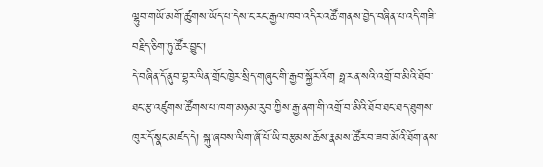ལྷུབ་གཡོ་མགོ་ཚུགས་ཡོད་པ་དེས་ང་རང་རྒྱལ་ཁབ་འདིར་འཚོ་གནས་བྱེད་བཞིན་པ་འདི་གཟི་བརྗིད་ཅིག་ཏུ་ཚོར་བྱུང་།
དེ་བཞིན་དོ་ནུབ་བྷར་ལིན་གྲོང་ཁྱེར་སྲིད་གཞུང་གི་རྒྱབ་སྐྱོར་འོག ཧྥ་རན་སའི་འགྲོ་བ་མིའི་ཐོབ་ཐང་རྩ་འཛུགས་ཚོགས་པ་ཁག་མཉམ་རུབ་ཀྱིས་རྒྱ་ནག་གི་འགྲོ་བ་མིའི་ཐོབ་ཐང་ཐད་ཐུགས་ཁུར་དོ་སྣང་མཛད་དེ། སྐུ་ཞབས་ལིག་ཞོ་པོ་ཡི་བརྩམས་ཆོས་རྣམས་ཚོར་བ་ཟབ་མོའི་ཐོག་ནས་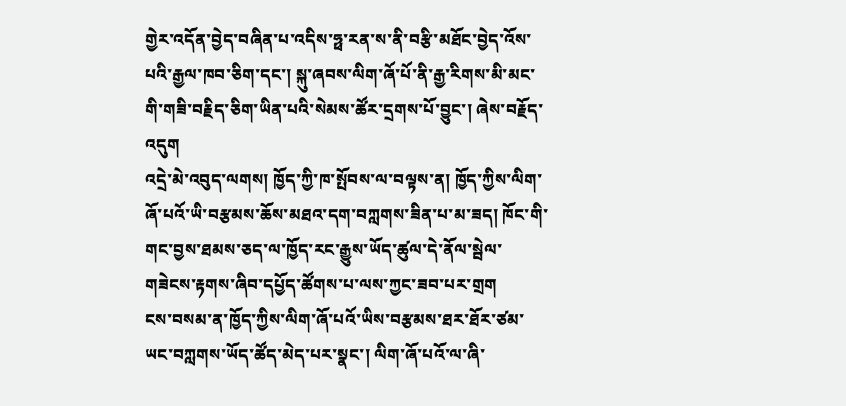གྱེར་འདོན་བྱེད་བཞིན་པ་འདིས་ཧྥ་རན་ས་ནི་བརྩི་མཐོང་བྱེད་འོས་པའི་རྒྱལ་ཁབ་ཅིག་དང་། སྐུ་ཞབས་ལིག་ཞོ་པོ་ནི་རྒྱ་རིགས་མི་མང་གི་གཟི་བརྗིད་ཅིག་ཡིན་པའི་སེམས་ཚོར་དྲགས་པོ་བྱུང་། ཞེས་བརྗོད་འདུག
འདྲེ་མེ་འབུད་ལགས། ཁྱོད་ཀྱི་ཁ་སྤོབས་ལ་བལྟས་ན། ཁྱོད་ཀྱིས་ལིག་ཞོ་པའོ་ཡི་བརྩམས་ཆོས་མཐའ་དག་བཀླགས་ཟིན་པ་མ་ཟད། ཁོང་གི་གང་བྱས་ཐམས་ཅད་ལ་ཁྱོད་རང་རྒྱུས་ཡོད་ཚུལ་དེ་ནོལ་སྦེལ་གཟེངས་རྟགས་ཞིབ་དཔྱོད་ཚོགས་པ་ལས་ཀྱང་ཟབ་པར་གྲག
ངས་བསམ་ན་ཁྱོད་ཀྱིས་ལིག་ཞོ་པའོ་ཡིས་བརྩམས་ཐར་ཐོར་ཙམ་ཡང་བཀླགས་ཡོད་ཚོད་མེད་པར་སྣང་། ལིག་ཞོ་པའོ་ལ་ཞི་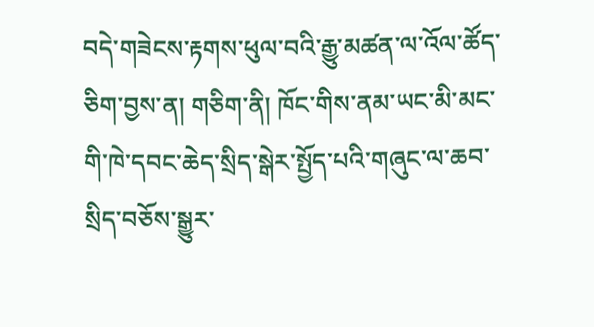བདེ་གཟེངས་རྟགས་ཕུལ་བའི་རྒྱུ་མཚན་ལ་འོལ་ཚོད་ཅིག་བྱས་ན། གཅིག་ནི། ཁོང་གིས་ནམ་ཡང་མི་མང་གི་ཁེ་དབང་ཆེད་སྲིད་སྒེར་སྤྱོད་པའི་གཞུང་ལ་ཆབ་སྲིད་བཅོས་སྒྱུར་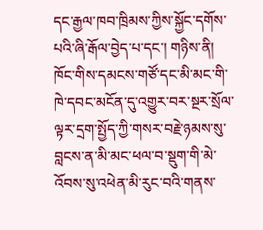དང་རྒྱལ་ཁབ་ཁྲིམས་ཀྱིས་སྐྱོང་དགོས་པའི་ཞི་རྒོལ་བྱེད་པ་དང་། གཉིས་ནི། ཁོང་གིས་དམངས་གཙོ་དང་མི་མང་གི་ཁེ་དབང་མངོན་དུ་འགྱུར་བར་སྔར་སྲོལ་ལྟར་དྲག་སྤྱོད་ཀྱི་གསར་བརྗེ་ཉམས་སུ་བླངས་ན་མི་མང་ཕལ་བ་སྡུག་གི་མེ་འོབས་སུ་འཕེན་མི་རུང་བའི་གནས་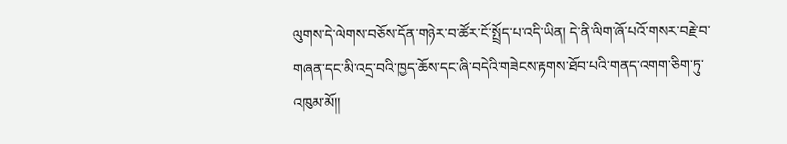ལུགས་དེ་ལེགས་བཅོས་དོན་གཉེར་བ་ཚོར་ངོ་སྤྲོད་པ་འདི་ཡིན། དེ་ནི་ལིག་ཞོ་པའོ་གསར་བརྗེ་བ་གཞན་དང་མི་འདྲ་བའི་ཁྱད་ཆོས་དང་ཞི་བདེའི་གཟེངས་རྟགས་ཐོབ་པའི་གནད་འགག་ཅིག་ཏུ་འཁུམ་མོ།།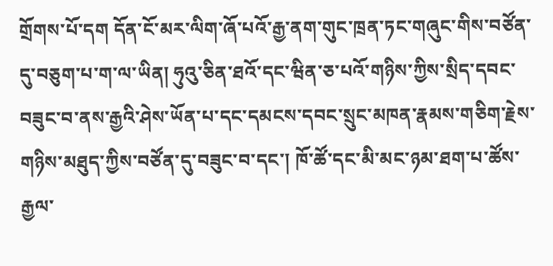གྲོགས་པོ་དག དོན་ངོ་མར་ལིག་ཞོ་པའོ་རྒྱ་ནག་གུང་ཁྲན་ཏང་གཞུང་གིས་བཙོན་དུ་བཅུག་པ་ག་ལ་ཡིན། ཧུའུ་ཅིན་ཐའོ་དང་ཝིན་ཅ་པའོ་གཉིས་ཀྱིས་སྲིད་དབང་བཟུང་བ་ནས་རྒྱའི་ཤེས་ཡོན་པ་དང་དམངས་དབང་སྲུང་མཁན་རྣམས་གཅིག་རྗེས་གཉིས་མཐུད་ཀྱིས་བཙོན་དུ་བཟུང་བ་དང་། ཁོ་ཚོ་དང་མི་མང་ཉམ་ཐག་པ་ཚོས་རྒྱལ་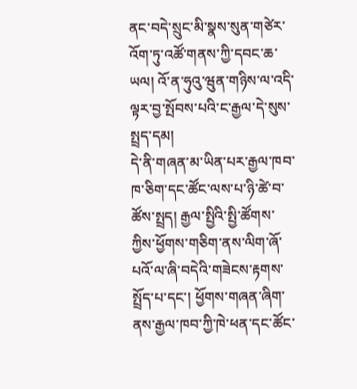ནང་བདེ་སྲུང་མི་སྣས་སུན་གཙེར་འོག་ཏུ་འཚོ་གནས་ཀྱི་དབང་ཆ་ཡལ། འོ་ན་ཧུའུ་ཝུན་གཉིས་ལ་འདི་ལྟར་བྱ་སྤོབས་པའི་ང་རྒྱལ་དེ་སུས་སྤྲད་དམ།
དེ་ནི་གཞན་མ་ཡིན་པར་རྒྱལ་ཁབ་ཁ་ཅིག་དང་ཚོང་ལས་པ་ཉི་ཚེ་བ་ཚོས་སྤྲད། རྒྱལ་སྤྱིའི་སྤྱི་ཚོགས་ཀྱིས་ཕྱོགས་གཅིག་ནས་ལིག་ཞོ་པའོ་ལ་ཞི་བདེའི་གཟེངས་རྟགས་སྤྲོད་པ་དང་། ཕྱོགས་གཞན་ཞིག་ནས་རྒྱལ་ཁབ་ཀྱི་ཁེ་ཕན་དང་ཚོང་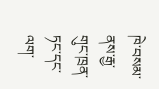ཁེ་བསམ་ནས་རྒྱ་གུང་ཁྲན་ཏང་དང་ལག་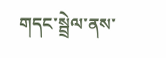གདང་སྦྲེལ་ནས་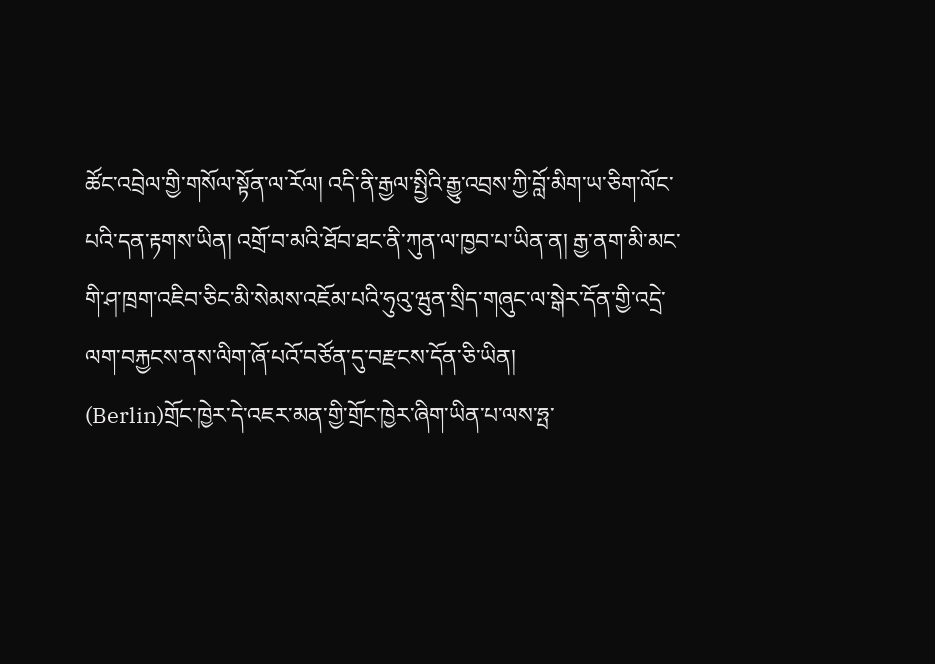ཚོང་འབྲེལ་གྱི་གསོལ་སྟོན་ལ་རོལ། འདི་ནི་རྒྱལ་སྤྱིའི་རྒྱུ་འབྲས་ཀྱི་བློ་མིག་ཡ་ཅིག་ལོང་པའི་དན་རྟགས་ཡིན། འགྲོ་བ་མའི་ཐོབ་ཐང་ནི་ཀུན་ལ་ཁྱབ་པ་ཡིན་ན། རྒྱ་ནག་མི་མང་གི་ཤ་ཁྲག་འཇིབ་ཅིང་མི་སེམས་འཇོམ་པའི་ཧུའུ་ཝུན་སྲིད་གཞུང་ལ་སྒེར་དོན་གྱི་འདྲེ་ལག་བརྐྱངས་ནས་ལིག་ཞོ་པའོ་བཙོན་དུ་བརྫངས་དོན་ཅི་ཡིན།
(Berlin)གྲོང་ཁྱེར་དེ་འཇར་མན་གྱི་གྲོང་ཁྱེར་ཞིག་ཡིན་པ་ལས་ཧྤ་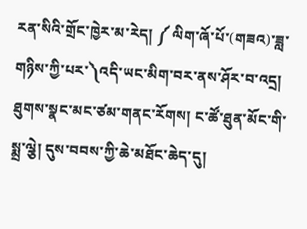རན་སིའི་གྲོང་ཁྱེར་མ་རེད། ༼ ལིག་ཞོ་པོ་(གཟའ)་ཟླ་གཉིས་ཀྱི་པར་༽འདི་ཡང་མིག་བར་ནས་ཤོར་བ་འདྲ། ཐུགས་སྣང་མང་ཙམ་གནང་རོགས། ང་ཚོ་ཐུན་མོང་གི་སྨྲ་ལྕེ། དུས་བབས་ཀྱི་ཆེ་མཐོང་ཆེད་དུ།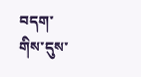བདག་གིས་དུས་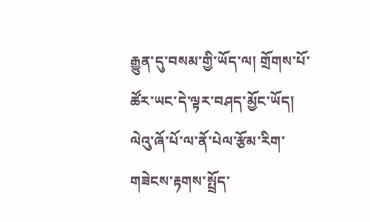རྒྱུན་དུ་བསམ་གྱི་ཡོད་ལ། གྲོགས་པོ་ཚོར་ཡང་དེ་ལྟར་བཤད་མྱོང་ཡོད། ལེའུ་ཞོ་པོ་ལ་ནོ་པེལ་རྩོམ་རིག་གཟེངས་རྟགས་སྤྲོད་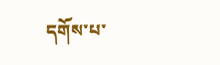དགོས་པ་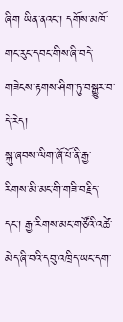ཞིག ཡིན་ནའང་། དགོས་མཁོ་གང་རུང་དབང་གིས་ཞི་བདེ་གཟེངས་རྟགས་ཤིག་ཏུ་བསྒྱུར་བ་དེ་རེད།
སྐུ་ཞབས་ལིག་ཞོ་པོ་ནི་རྒྱ་རིགས་མི་མང་གི་གཟི་བརྗིད་དང་། རྒྱ་རིགས་མང་གཙོའི་འཚེ་མེད་ཞི་བའི་དབུ་འཁྲིད་ཡང་དག་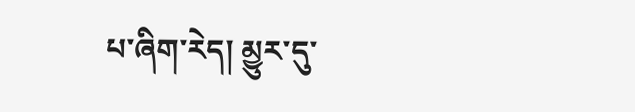པ་ཞིག་རེད། མྱུར་དུ་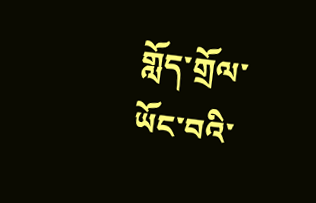གློད་གྲོལ་ཡོང་བའི་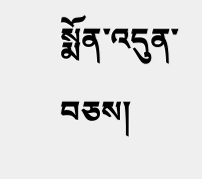སྨོན་འདུན་བཅས།